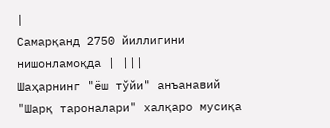|
Самарқанд 2750 йиллигини нишонламоқда | |||
Шаҳарнинг "ёш тўйи" анъанавий "Шарқ тароналари" халқаро мусиқа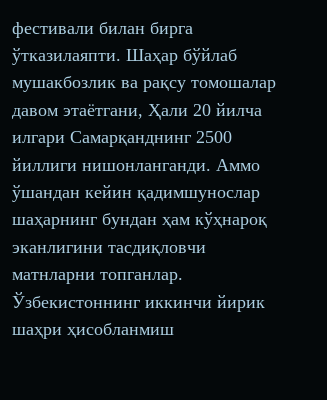фестивали билан бирга ўтказилаяпти. Шаҳар бўйлаб мушакбозлик ва рақсу томошалар давом этаётгани, Ҳали 20 йилча илгари Самарқанднинг 2500 йиллиги нишонланганди. Аммо ўшандан кейин қадимшунослар шаҳарнинг бундан ҳам кўҳнароқ эканлигини тасдиқловчи матнларни топганлар. Ўзбекистоннинг иккинчи йирик шаҳри ҳисобланмиш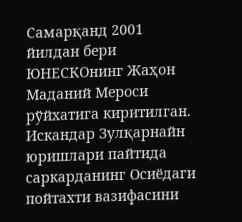Самарқанд 2001 йилдан бери ЮНЕСКОнинг Жаҳон Маданий Мероси рўйхатига киритилган. Искандар Зулқарнайн юришлари пайтида саркарданинг Осиёдаги пойтахти вазифасини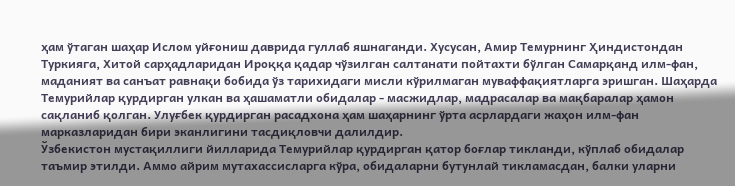ҳам ўтаган шаҳар Ислом уйғониш даврида гуллаб яшнаганди. Хусусан, Амир Темурнинг Ҳиндистондан Туркияга, Хитой сарҳадларидан Ироққа қадар чўзилган салтанати пойтахти бўлган Самарқанд илм-фан, маданият ва санъат равнақи бобида ўз тарихидаги мисли кўрилмаган муваффақиятларга эришган. Шаҳарда Темурийлар қурдирган улкан ва ҳашаматли обидалар - масжидлар, мадрасалар ва мақбаралар ҳамон сақланиб қолган. Улуғбек қурдирган расадхона ҳам шаҳарнинг ўрта асрлардаги жаҳон илм-фан марказларидан бири эканлигини тасдиқловчи далилдир.
Ўзбекистон мустақиллиги йилларида Темурийлар қурдирган қатор боғлар тикланди, кўплаб обидалар таъмир этилди. Аммо айрим мутахассисларга кўра, обидаларни бутунлай тикламасдан, балки уларни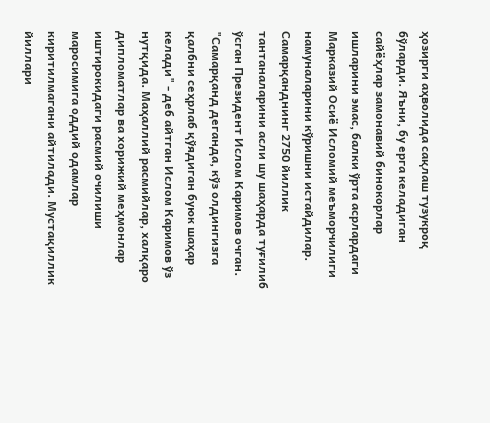ҳозирги аҳволида сақлаш тузукроқ бўларди. Яъни, бу ерга келадиган сайёҳлар замонавий бинокорлар ишларини эмас, балки ўрта асрлардаги Марказий Осиё Исломий меъморчилиги намуналарини кўришни истайдилар. Самарқанднинг 2750 йиллик тантаналарини асли шу шаҳарда туғилиб ўсган Президент Ислом Каримов очган. "Самарқанд деганда, кўз олдингизга қалбни сеҳрлаб қўядиган буюк шаҳар келади" - деб айтган Ислом Каримов ўз нутқида. Маҳаллий расмийлар, халқаро дипломатлар ва хорижий меҳмонлар иштирокидаги расмий очилиши маросимига оддий одамлар киритилмагани айтилади. Мустақиллик йиллари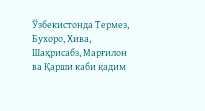Ўзбекистонда Термез, Бухоро, Хива, Шаҳрисабз, Марғилон ва Қарши каби қадим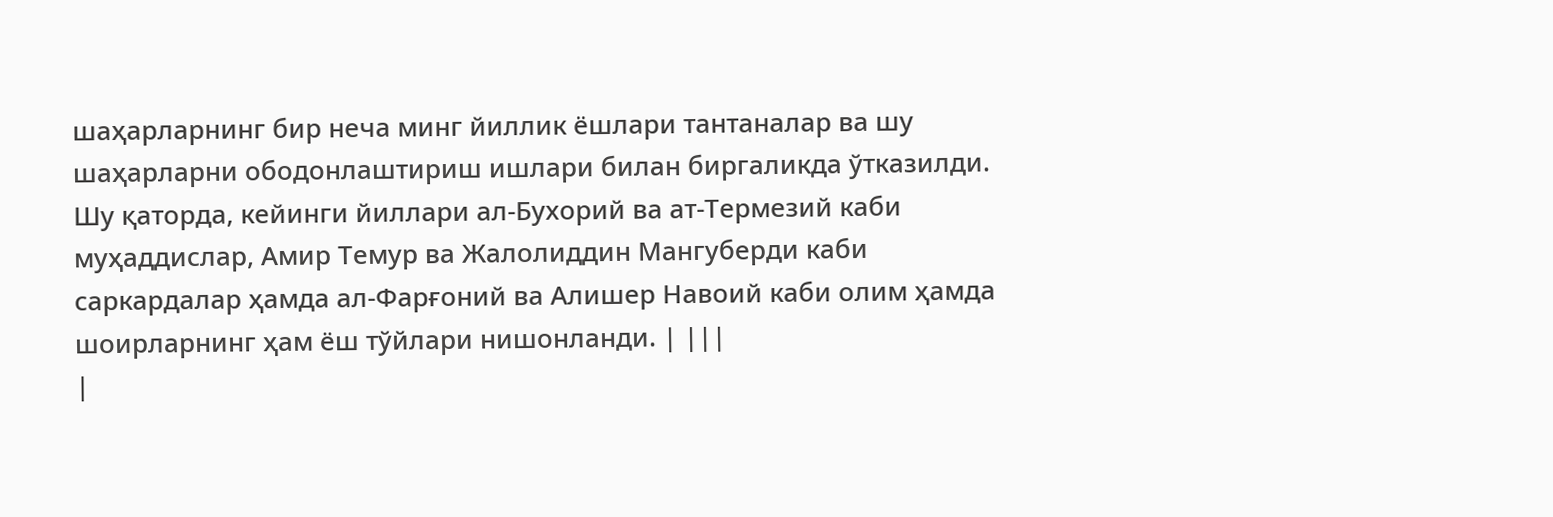шаҳарларнинг бир неча минг йиллик ёшлари тантаналар ва шу шаҳарларни ободонлаштириш ишлари билан биргаликда ўтказилди. Шу қаторда, кейинги йиллари ал-Бухорий ва ат-Термезий каби муҳаддислар, Амир Темур ва Жалолиддин Мангуберди каби саркардалар ҳамда ал-Фарғоний ва Алишер Навоий каби олим ҳамда шоирларнинг ҳам ёш тўйлари нишонланди. | |||
|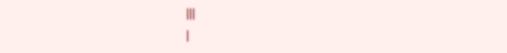|||
|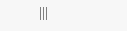|||